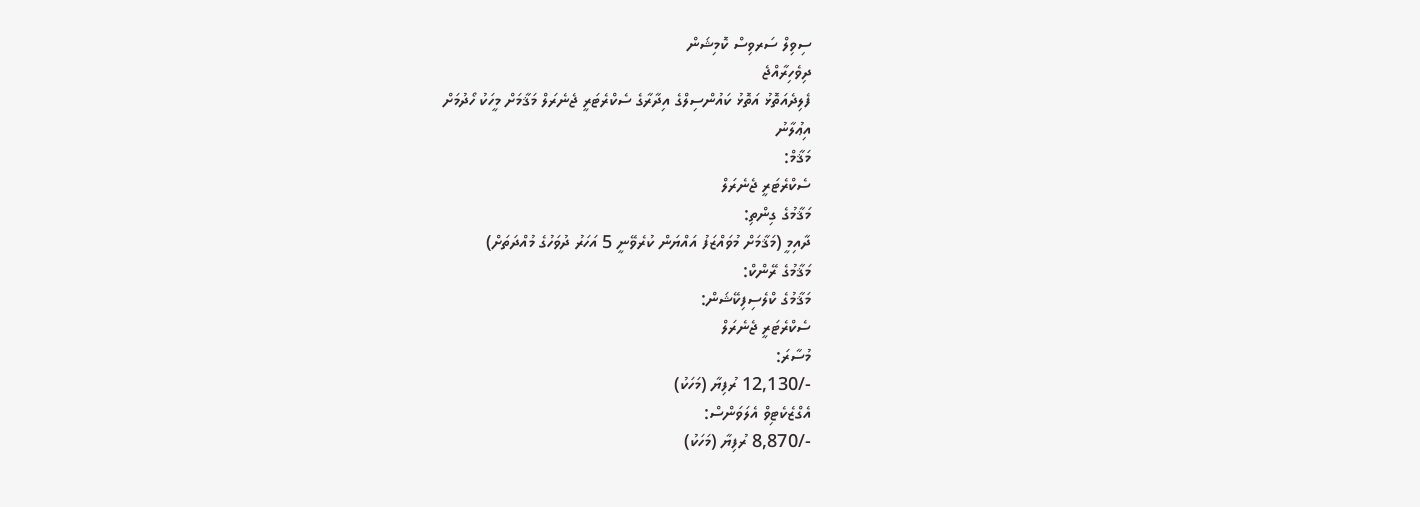ސިވިލް ސަރވިސް ކޮމިޝަން
ދިވެހިރާއްޖެ
ފެލިދެއަތޮޅު އަތޮޅު ކައުންސިލްގެ އިދާރާގެ ސެކްރެޓަރީ ޖެނެރަލް މަޤާމަށް މީހަކު ހޯދުމަށް
އިޢުލާނު
މަޤާމް:
ސެކްރެޓަރީ ޖެނެރަލް
މަޤާމުގެ ގިންތި:
ދާއިމީ (މަޤާމަށް މުވައްޒަފު އައްޔަން ކުރެވޭނީ 5 އަހަރު ދުވަހުގެ މުއްދަތަށް)
މަޤާމުގެ ރޭންކް:
މަޤާމުގެ ކްލެސިފިކޭޝަން:
ސެކްރެޓަރީ ޖެނެރަލް
މުސާރަ:
-/12,130 ރުފިޔާ (މަހަކު)
އެގްޒެކެޓިވް އެލަވަންސް:
-/8,870 ރުފިޔާ (މަހަކު)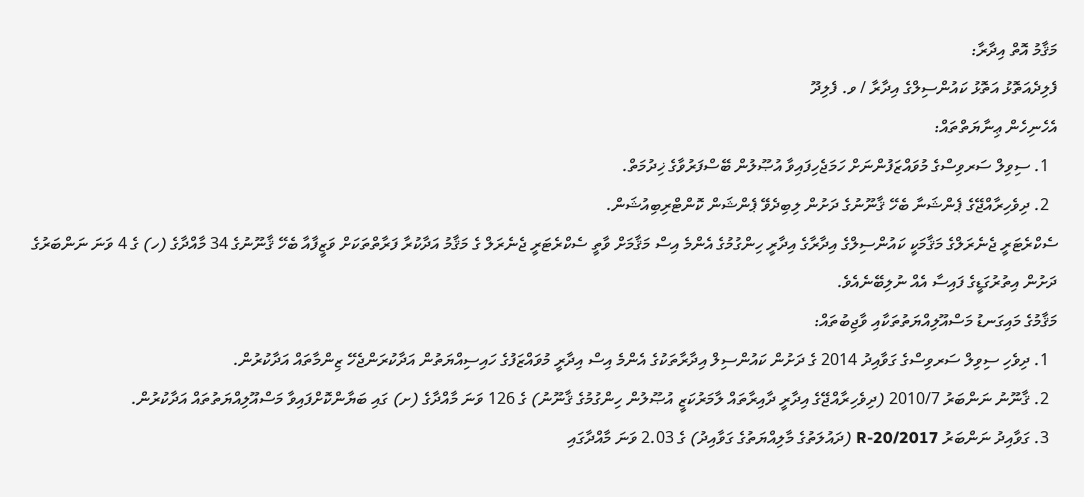މަޤާމު އޮތް އިދާރާ:
ފެލިދެއަތޮޅު އަތޮޅު ކައުންސިލްގެ އިދާރާ / ވ. ފެލިދޫ
އެހެނިހެން ޢިނާޔަތްތައް:
  1. ސިވިލް ސަރވިސްގެ މުވައްޒަފުންނަށް ހަމަޖެހިފައިވާ އުޞޫލުން ބޭސްފަރުވާގެ ޚިދުމަތް.
  2. ދިވެހިރާއްޖޭގެ ޕެންޝަނާ ބެހޭ ޤާނޫނުގެ ދަށުން ލިބިދެވޭ ޕެންޝަން ކޮންޓްރިބިއުޝަން.
ސެކްރެޓަރީ ޖެނެރަލްގެ މަޤާމަކީ ކައުންސިލްގެ އިދާރާގެ އިދާރީ ހިންގުމުގެ އެންމެ އިސް މަޤާމަށް ވާތީ ސެކްރެޓަރީ ޖެނެރަލް ގެ މަޤާމު އަދާކުރާ ފަރާތްތަކަށް ވަޒީފާއާ ބެހޭ ޤާނޫނުގެ 34 މާއްދާގެ (ހ) ގެ 4 ވަނަ ނަންބަރުގެ ދަށުން އިތުރުގަޑީގެ ފައިސާ އެއް ނުލިބޭނެއެވެ.
މަޤާމުގެ މައިގަނޑު މަސްއޫލިއްޔަތުތަކާއި ވާޖިބުތައް:
  1. ދިވެހި ސިވިލް ސަރވިސްގެ ގަވާއިދު 2014 ގެ ދަށުން ކައުންސިލް އިދާރާތަކުގެ އެންމެ އިސް އިދާރީ މުވައްޒަފުގެ ހައިސިއްޔަތުން އަދާކުރަންޖެހޭ ޒިންމާތައް އަދާކުރުން.
  2. ޤާނޫނު ނަންބަރު 2010/7 (ދިވެހިރާއްޖޭގެ އިދާރީ ދާއިރާތައް ލާމަރުކަޒީ އުޞޫލުން ހިންގުމުގެ ޤާނޫނު) ގެ 126 ވަނަ މާއްދާގެ (ށ) ގައި ބަޔާންކޮށްފައިވާ މަސްއޫލިއްޔަތުތައް އަދާކުރުން.
  3. ގަވާއިދު ނަންބަރު R-20/2017 (ދައުލަތުގެ މާލިއްޔަތުގެ ގަވާއިދު) ގެ 2.03 ވަނަ މާއްދާގައި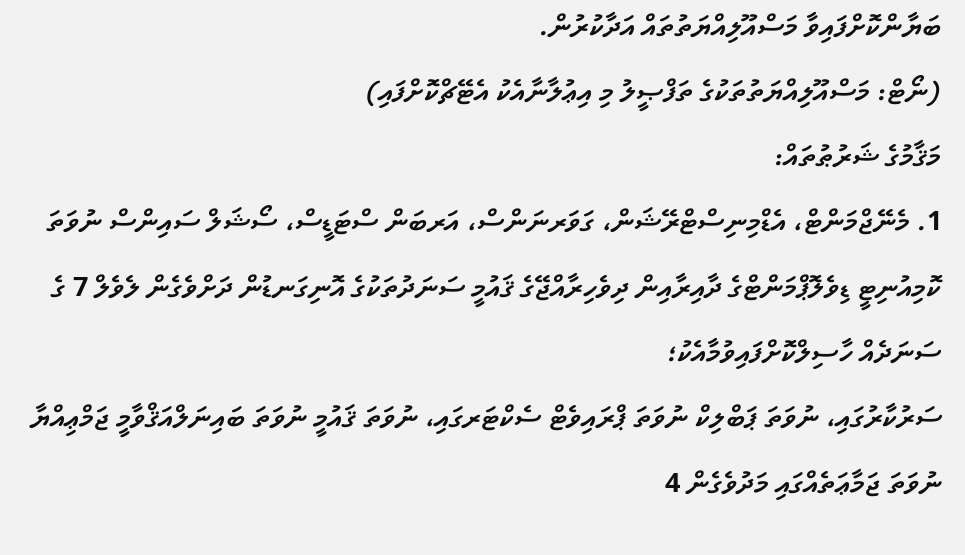ބަޔާންކޮށްފައިވާ މަސްއޫލިއްޔަތުތައް އަދާކުރުން.
(ނޯޓް: މަސްއޫލިއްޔަތުތަކުގެ ތަފްޞީލު މި އިޢުލާނާއެކު އެޓޭޗްކޮށްފައި)
މަޤާމުގެ ޝަރުޠުތައް:
1. މެނޭޖްމަންޓް، އެޑްމިނިސްޓްރޭޝަން، ގަވަރނަންސް، އަރބަން ސްޓަޑީސް، ސޯޝަލް ސައިންސް ނުވަތަ ކޮމިއުނިޓީ ޑިވެލޮޕްމަންޓްގެ ދާއިރާއިން ދިވެހިރާއްޖޭގެ ޤައުމީ ސަނަދުތަކުގެ އޮނިގަނޑުން ދަށްވެގެން ލެވެލް 7 ގެ ސަނަދެއް ހާސިލްކޮށްފައިވުމާއެކު؛
ސަރުކާރުގައި، ނުވަތަ ޕަބްލިކް ނުވަތަ ޕްރައިވެޓް ސެކްޓަރގައި، ނުވަތަ ޤައުމީ ނުވަތަ ބައިނަލްއަޤްވާމީ ޖަމްޢިއްޔާ ނުވަތަ ޖަމާޢަތެއްގައި މަދުވެގެން 4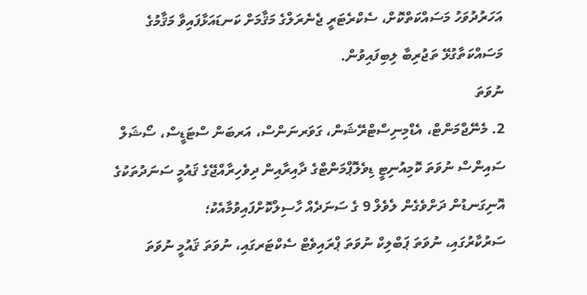އަހަރުދުވަހު މަސައްކަތްކޮށް، ސެކްރެޓަރީ ޖެނެރަލްގެ މަޤާމަށް ކަނޑައަޅާފައިވާ މަޤާމުގެ މަސައްކަތާގުޅޭ ތަޖުރިބާ ލިބިފައިވުން.
ނުވަތަ
2. މެނޭޖްމަންޓް، އެޑްމިނިސްޓްރޭޝަން، ގަވަރނަންސް، އަރބަން ސްޓަޑީސް، ސޯޝަލް ސައިންސް ނުވަތަ ކޮމިއުނިޓީ ޑިވެލޮޕްމަންޓްގެ ދާއިރާއިން ދިވެހިރާއްޖޭގެ ޤައުމީ ސަނަދުތަކުގެ އޮނިގަނޑުން ދަށްވެގެން ލެވެލް 9 ގެ ސަނަދެއް ހާސިލްކޮށްފައިވުމާއެކު؛
ސަރުކާރުގައި، ނުވަތަ ޕަބްލިކް ނުވަތަ ޕްރައިވެޓް ސެކްޓަރގައި، ނުވަތަ ޤައުމީ ނުވަތަ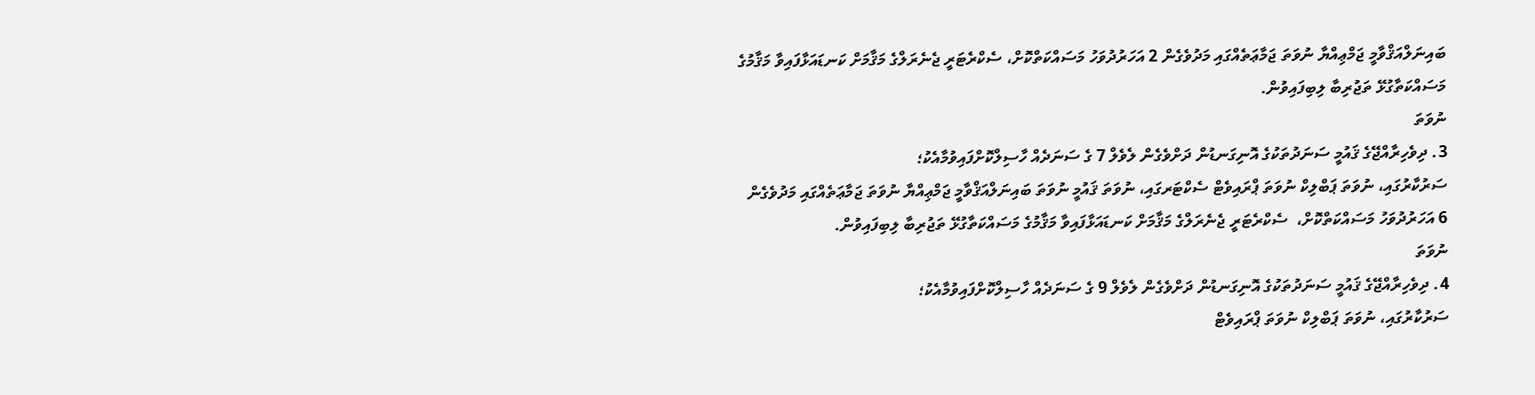ބައިނަލްއަޤްވާމީ ޖަމްޢިއްޔާ ނުވަތަ ޖަމާޢަތެއްގައި މަދުވެގެން 2 އަހަރުދުވަހު މަސައްކަތްކޮށް، ސެކްރެޓަރީ ޖެނެރަލްގެ މަޤާމަށް ކަނޑައަޅާފައިވާ މަޤާމުގެ މަސައްކަތާގުޅޭ ތަޖުރިބާ ލިބިފައިވުން.
ނުވަތަ
3. ދިވެހިރާއްޖޭގެ ޤައުމީ ސަނަދުތަކުގެ އޮނިގަނޑުން ދަށްވެގެން ލެވެލް 7 ގެ ސަނަދެއް ހާސިލްކޮށްފައިވުމާއެކު؛
ސަރުކާރުގައި، ނުވަތަ ޕަބްލިކް ނުވަތަ ޕްރައިވެޓް ސެކްޓަރގައި، ނުވަތަ ޤައުމީ ނުވަތަ ބައިނަލްއަޤްވާމީ ޖަމްޢިއްޔާ ނުވަތަ ޖަމާޢަތެއްގައި މަދުވެގެން 6 އަހަރުދުވަހު މަސައްކަތްކޮށް،  ސެކްރެޓަރީ ޖެނެރަލްގެ މަޤާމަށް ކަނޑައަޅާފައިވާ މަޤާމުގެ މަސައްކަތާގުޅޭ ތަޖުރިބާ ލިބިފައިވުން.
ނުވަތަ
4. ދިވެހިރާއްޖޭގެ ޤައުމީ ސަނަދުތަކުގެ އޮނިގަނޑުން ދަށްވެގެން ލެވެލް 9 ގެ ސަނަދެއް ހާސިލްކޮށްފައިވުމާއެކު؛
ސަރުކާރުގައި، ނުވަތަ ޕަބްލިކް ނުވަތަ ޕްރައިވެޓް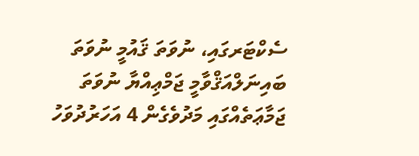ސެކްޓަރގައި، ނުވަތަ ޤައުމީ ނުވަތަ ބައިނަލްއަޤްވާމީ ޖަމްޢިއްޔާ ނުވަތަ ޖަމާޢަތެއްގައި މަދުވެގެން 4 އަހަރުދުވަހު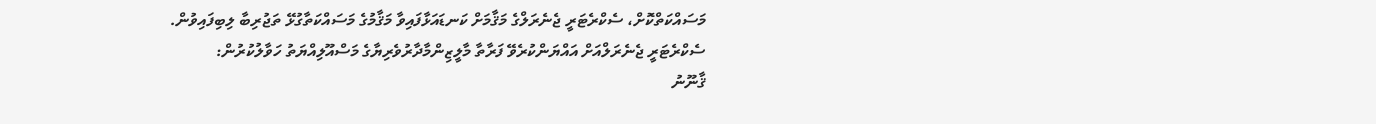މަސައްކަތްކޮށް، ސެކްރެޓަރީ ޖެނެރަލްގެ މަޤާމަށް ކަނޑައަޅާފައިވާ މަޤާމުގެ މަސައްކަތާގުޅޭ ތަޖުރިބާ ލިބިފައިވުން.
ސެކްރެޓަރީ ޖެނެރަލްއަށް އައްޔަންކުރެވޭ ފަރާތާ މާލީޒިންމާދާރުވެރިޔާގެ މަސްއޫލިއްޔަތު ހަވާލުކުރުން:
ޤާނޫނު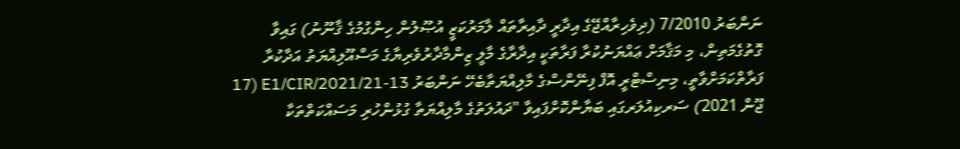ނަންބަރު 7/2010 (ދިވެހިރާއްޖޭގެ އިދާރީ ދާއިރާތައް ލާމަރުކަޒީ އުޞޫލުން ހިންގުމުގެ ޤާނޫނު) ގައިވާ ގޮތުގެމަތިން، މި މަޤާމަށް ޢައްޔަނުކުރާ ފަރާތަކީ އިދާރާގެ މާލީ ޒިންމާދާރުވެރިޔާގެ މަސްއޫލިއްޔަތު އަދާކުރާ ފަރާތްކަމަށްވާތީ، މިނިސްޓްރީ އޮފް ފިނޭންސްގެ މާލިއްޔަތާބެހޭ ނަންބަރު 13-E1/CIR/2021/21 (17 ޖޫން 2021) ސަރކިއުލަރގައި ބަޔާންކޮށްފައިވާ "ދައުލަތުގެ މާލިއްޔަތާ ގުޅުންހުރި މަސައްކަތްތަކާ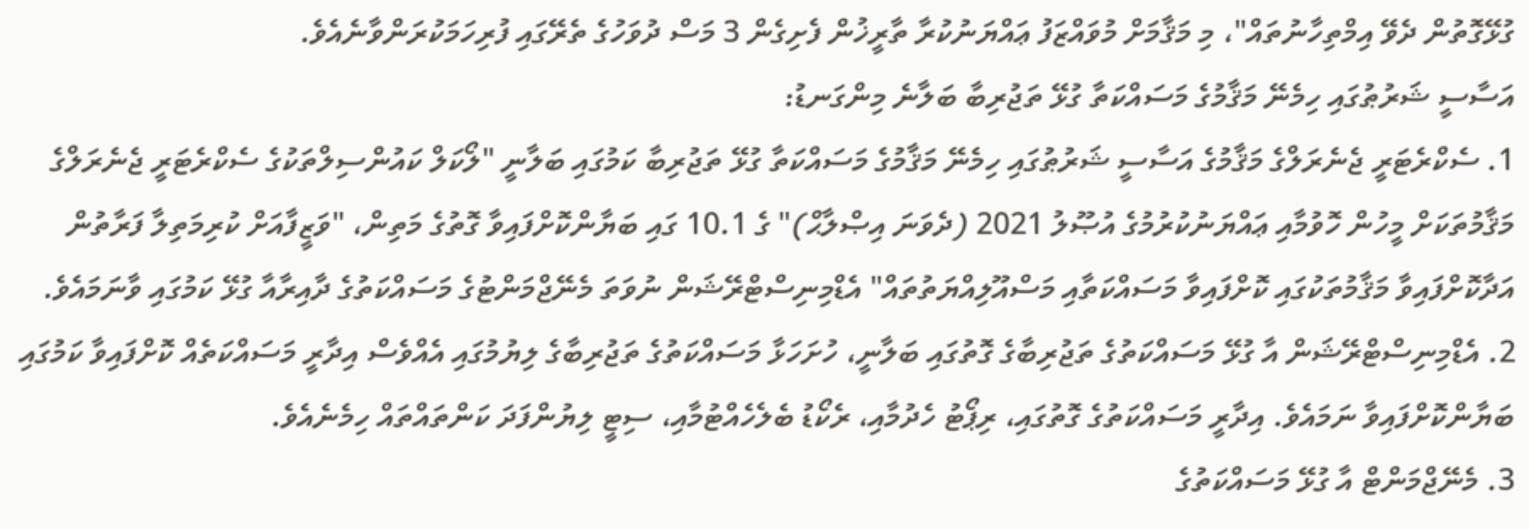ގުޅޭގޮތުން ދެވޭ އިމްތިހާނުތައް"، މި މަޤާމަށް މުވައްޒަފު ޢައްޔަނުކުރާ ތާރީޚުން ފެށިގެން 3 މަސް ދުވަހުގެ ތެރޭގައި ފުރިހަމަކުރަންވާނެއެވެ.
އަސާސީ ޝަރުޠުގައި ހިމެނޭ މަޤާމުގެ މަސައްކަތާ ގުޅޭ ތަޖުރިބާ ބަލާނެ މިންގަނޑު:
1. ސެކްރެޓަރީ ޖެނެރަލްގެ މަޤާމުގެ އަސާސީ ޝަރުޠުގައި ހިމެނޭ މަޤާމުގެ މަސައްކަތާ ގުޅޭ ތަޖުރިބާ ކަމުގައި ބަލާނީ "ލޯކަލް ކައުންސިލްތަކުގެ ސެކްރެޓަރީ ޖެނެރަލްގެ މަޤާމުތަކަށް މީހުން ހޮވުމާއި ޢައްޔަނުކުރުމުގެ އުޞޫލު 2021 (ދެވަނަ އިޞްލާޙް)" ގެ 10.1 ގައި ބަޔާންކޮށްފައިވާ ގޮތުގެ މަތިން، "ވަޒީފާއަށް ކުރިމަތިލާ ފަރާތުން އަދާކޮށްފައިވާ މަޤާމުތަކުގައި ކޮށްފައިވާ މަސައްކަތާއި މަސްއޫލިއްޔަތުތައް" އެޑްމިނިސްޓްރޭޝަން ނުވަތަ މެނޭޖްމަންޓުގެ މަސައްކަތުގެ ދާއިރާއާ ގުޅޭ ކަމުގައި ވާނަމައެވެ.
2. އެޑްމިނިސްޓްރޭޝަން އާ ގުޅޭ މަސައްކަތުގެ ތަޖުރިބާގެ ގޮތުގައި ބަލާނީ، ހުށަހަޅާ މަސައްކަތުގެ ތަޖުރިބާގެ ލިޔުމުގައި އެއްވެސް އިދާރީ މަސައްކަތެއް ކޮށްފައިވާ ކަމުގައި ބަޔާންކޮށްފައިވާ ނަމައެވެ. އިދާރީ މަސައްކަތުގެ ގޮތުގައި، ރިޕޯޓު ހެދުމާއި، ރެކޯޑު ބެލެހެއްޓުމާއި، ސިޓީ ލިޔުންފަދަ ކަންތައްތައް ހިމެނެއެވެ.
3. މެނޭޖްމަންޓް އާ ގުޅޭ މަސައްކަތުގެ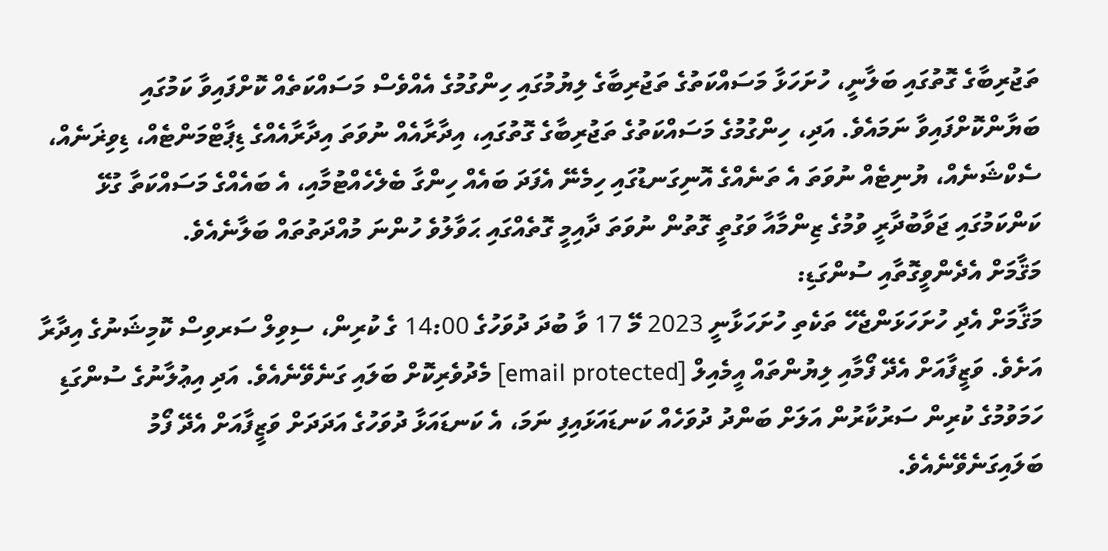ތަޖުރިބާގެ ގޮތުގައި ބަލާނީ، ހުށަހަޅާ މަސައްކަތުގެ ތަޖުރިބާގެ ލިޔުމުގައި ހިންގުމުގެ އެއްވެސް މަސައްކަތެއް ކޮށްފައިވާ ކަމުގައި ބަޔާންކޮށްފައިވާ ނަމައެވެ. އަދި، ހިންގުމުގެ މަސައްކަތުގެ ތަޖުރިބާގެ ގޮތުގައި، އިދާރާއެއް ނުވަތަ އިދާރާއެއްގެ ޑިޕާޓްމަންޓެއް، ޑިވިޜަނެއް، ސެކްޝަނެއް، ޔުނިޓެއް ނުވަތަ އެ ތަނެއްގެ އޮނިގަނޑުގައި ހިމެނޭ އެފަދަ ބައެއް ހިންގާ ބެލެހެއްޓުމާއި، އެ ބައެއްގެ މަސައްކަތާ ގުޅޭ ކަންކަމުގައި ޖަވާބުދާރީ ވުމުގެ ޒިންމާއާ ވަގުތީ ގޮތުން ނުވަތަ ދާއިމީ ގޮތެއްގައި ޙަވާލުވެ ހުންނަ މުއްދަތުތައް ބަލާނެއެވެ.
މަޤާމަށް އެދެންވީގޮތާއި ސުންގަޑި:
މަޤާމަށް އެދި ހުށަހަޅަންޖެހޭ ތަކެތި ހުށަހަޅާނީ 2023 މޭ 17 ވާ ބުދަ ދުވަހުގެ 14:00 ގެ ކުރިން، ސިވިލް ސަރވިސް ކޮމިޝަނުގެ އިދާރާ އަށެވެ. ވަޒީފާއަށް އެދޭ ފޯމާއި ލިޔުންތައް އީމެއިލް [email protected] މެދުވެރިކޮށް ބަލައި ގަނެވޭނެއެވެ. އަދި އިޢުލާނުގެ ސުންގަޑި ހަމަވުމުގެ ކުރިން ސަރުކާރުން އަލަށް ބަންދު ދުވަހެއް ކަނޑައަޅައިފި ނަމަ، އެ ކަނޑައަޅާ ދުވަހުގެ އަދަދަށް ވަޒީފާއަށް އެދޭ ފޯމު ބަލައިގަނެވޭނެއެވެ.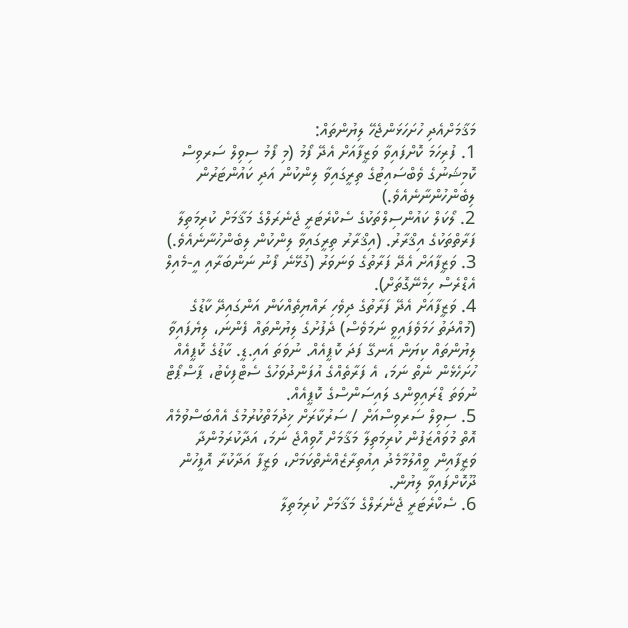މަޤާމަށްއެދި ހުށަހަޅަންޖެހޭ ލިޔުންތައް:
1. ފުރިހަމަ ކޮށްފައިވާ ވަޒީފާއަށް އެދޭ ފޯމު (މި ފޯމު ސިވިލް ސަރވިސް ކޮމިޝަނުގެ ވެބްސައިޓުގެ ތިރީގައިވާ ލިންކުން އަދި ކައުންޓަރުން ލިބެންހުންނާނެއެވެ.)
2. ލޯކަލް ކައުންސިލްތަކުގެ ސެކްރެޓަރީ ޖެނެރަލްގެ މަޤާމަށް ކުރިމަތިލާ ފަރާތްތަކުގެ އިޤްރާރު. (އިޤްރާރު ތިރީގައިވާ ލިންކުން ލިބެންހުނާނެއެވެ.)
3. ވަޒީފާއަށް އެދޭ ފަރާތުގެ ވަނަވަރު (ގުޅޭނެ ފޯނު ނަންބަރާއި އީ-މެއިލް އެޑްރެސް ހިމެނޭގޮތަށް).
4. ވަޒީފާއަށް އެދޭ ފަރާތުގެ ދިވެހި ރައްޔިތެއްކަން އަންގައިދޭ ކާޑުގެ (މުއްދަތު ހަމަވެފައިވީ ނަމަވެސް) ދެފުށުގެ ލިޔުންތައް ފެންނަ، ލިޔެފައިވާ ލިޔުންތައް ކިޔަން އެނގޭ ފަދަ ކޮޕީއެއް. ނުވަތަ އައި.ޑީ. ކާޑުގެ ކޮޕީއެއް ހުށަހެޅެން ނެތް ނަމަ، އެ ފަރާތެއްގެ އުފަންދުވަހުގެ ސެޓްފިކެޓު، ޕާސްޕޯޓް ނުވަތަ ޑްރައިވިންގ ލައިސަންސްގެ ކޮޕީއެއް.
5. ސިވިލް ސަރވިސްއަށް / ސަރުކާރަށް ޚިދުމަތްކުރުމުގެ އެއްބަސްވުމެއް އޮތް މުވައްޒަފުން ކުރިމަތިލާ މަޤާމަށް ހޮވިއްޖެ ނަމަ، އަދާކުރަމުންދާ ވަޒީފާއިން ވީއްލުމާމެދު އިއުތިރާޒެއްނެތްކަމަށް، ވަޒީފާ އަދާކުރާ އޮފީހުން ދޫކޮށްފައިވާ ލިޔުން.
6. ސެކްރެޓަރީ ޖެނެރަލްގެ މަޤާމަށް ކުރިމަތިލާ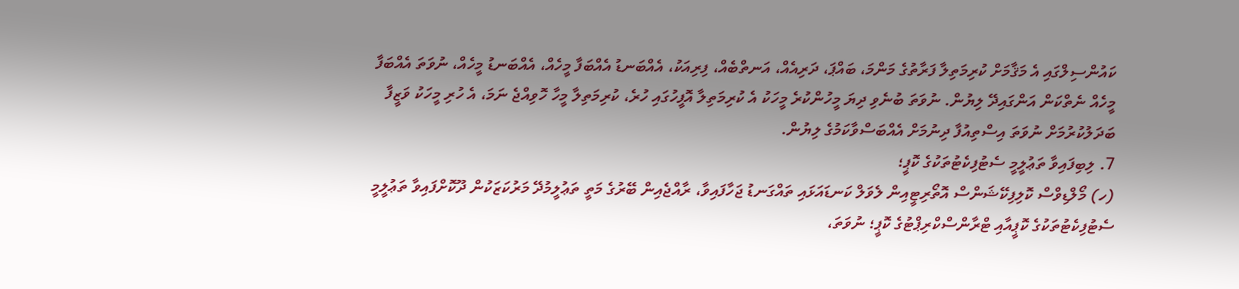ކައުންސިލްގައި އެ މަޤާމަށް ކުރިމަތިލާ ފަރާތުގެ މަންމަ، ބައްޕަ، ދަރިއެއް، އަނތްބެއް، ފިރިއަކު، އެއްބަނޑު އެއްބަފާ މީހެއް، އެއްބަނޑު މީހެއް، ނުވަތަ އެއްބަފާ މީހެއް ނެތްކަން އަންގައިދޭ ލިޔުން. ނުވަތަ ބުނެވި ދިޔަ މީހުންކުރެ މީހަކު އެ ކުރިމަތިލާ އޮފީހުގައި ހުރެ، ކުރިމަތިލާ މީހާ ހޮވިއްޖެ ނަމަ، އެ ހުރި މީހަކު ވަޒީފާ ބަދަލުކުރުމަށް ނުވަތަ އިސްތިއުފާ ދިނުމަށް އެއްބަސްވާކަމުގެ ލިޔުން.
7. ލިބިފައިވާ ތަޢުލީމީ ސެޓުފިކެޓުތަކުގެ ކޮޕީ؛
(ހ) މޯލްޑިވްސް ކޮލިފިކޭޝަންސް އޮތޯރިޓީއިން ލެވަލް ކަނޑައަޅައި ތައްގަނޑު ޖަހާފައިވާ، ރާއްޖެއިން ބޭރުގެ މަތީ ތަޢުލީމުދޭ މަރުކަޒަކުން ދޫކޮށްފައިވާ ތަޢުލީމީ ސެޓުފިކެޓުތަކުގެ ކޮޕީއާއި ޓްރާންސްކްރިޕްޓުގެ ކޮޕީ؛ ނުވަތަ،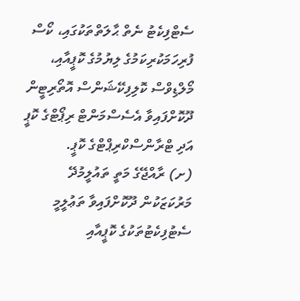ސެޓްފިކެޓު ނެތް ޙާލަތްތަކުގައި، ކޯސް ފުރިހަމަކުރިކަމުގެ ލިޔުމުގެ ކޮޕީއާއި، މޯލްޑިވްސް ކޮލިފިކޭޝަންސް އޮތޯރިޓީން ދޫކޮށްފައިވާ އެސެސްމަންޓް ރިޕޯޓްގެ ކޮޕީ އަދި ޓްރާންސްކްރިޕްޓްގެ ކޮޕީ.
(ށ) ރާއްޖޭގެ މަތީ ތައުލީމުދޭ މަރުކަޒަކުން ދޫކޮށްފައިވާ ތަޢުލީމީ ސެޓުފިކެޓުތަކުގެ ކޮޕީއާއި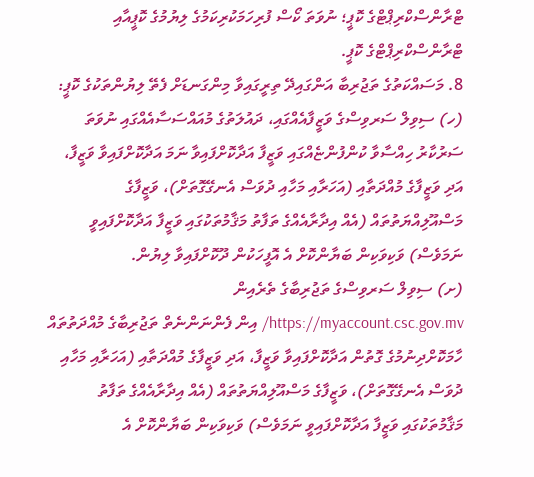ޓްރާންސްކްރިޕްޓްގެ ކޮޕީ؛ ނުވަތަ ކޯސް ފުރިހަމަކުރިކަމުގެ ލިޔުމުގެ ކޮޕީއާއި ޓްރާންސްކްރިޕްޓްގެ ކޮޕީ.
8. މަސައްކަތުގެ ތަޖުރިބާ އަންގައިދޭ ތިރީގައިވާ މިންގަނޑަށް ފެތޭ ލިޔުންތަކުގެ ކޮޕީ:
(ހ) ސިވިލް ސަރވިސްގެ ވަޒީފާއެއްގައި، ދައުލަތުގެ މުއައްސަސާއެއްގައި ނުވަތަ ސަރުކާރު ހިއްސާވާ ކުންފުންޏެއްގައި ވަޒީފާ އަދާކޮށްފައިވާ ނަމަ އަދާކޮށްފައިވާ ވަޒީފާ، އަދި ވަޒީފާގެ މުއްދަތާއި (އަހަރާއި މަހާއި ދުވަސް އެނގޭގޮތަށް)، ވަޒީފާގެ މަސްއޫލިއްޔަތުތައް (އެއް އިދާރާއެއްގެ ތަފާތު މަޤާމުތަކުގައި ވަޒީފާ އަދާކޮށްފައިވީ ނަމަވެސް) ވަކިވަކިން ބަޔާންކޮށް އެ އޮފީހަކުން ދޫކޮށްފައިވާ ލިޔުން.
(ށ) ސިވިލް ސަރވިސްގެ ތަޖުރިބާގެ ތެރެއިން https://myaccount.csc.gov.mv/ އިން ފެންނަންނެތް ތަޖުރިބާގެ މުއްދަތުތައް ހާމަކޮށްދިނުމުގެ ގޮތުން އަދާކޮށްފައިވާ ވަޒީފާ، އަދި ވަޒީފާގެ މުއްދަތާއި (އަހަރާއި މަހާއި ދުވަސް އެނގޭގޮތަށް)، ވަޒީފާގެ މަސްއޫލިއްޔަތުތައް (އެއް އިދާރާއެއްގެ ތަފާތު މަޤާމުތަކުގައި ވަޒީފާ އަދާކޮށްފައިވީ ނަމަވެސް) ވަކިވަކިން ބަޔާންކޮށް އެ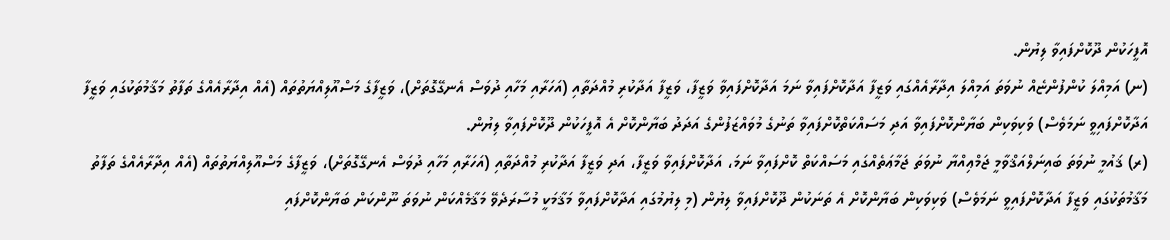އޮފީހަކުން ދޫކޮށްފައިވާ ލިޔުން.
(ނ) އަމިއްލަ ކުންފުންޏެއް ނުވަތަ އަމިއްލަ އިދާރާއެއްގައި ވަޒީފާ އަދާކޮށްފައިވާ ނަމަ އަދާކޮށްފައިވާ ވަޒީފާ، ވަޒީފާ އަދާކުރި މުއްދަތާއި (އަހަރާއި މަހާއި ދުވަސް އެނގޭގޮތަށް)، ވަޒީފާގެ މަސްއޫލިއްޔަތުތައް (އެއް އިދާރާއެއްގެ ތަފާތު މަޤާމުތަކުގައި ވަޒީފާ އަދާކޮށްފައިވީ ނަމަވެސް) ވަކިވަކިން ބަޔާންކޮށްފައިވާ އަދި މަސައްކަތްކޮށްފައިވާ ތަނުގެ މުވައްޒަފުންގެ އަދަދު ބަޔާންކޮށް އެ އޮފީހަކުން ދޫކޮށްފައިވާ ލިޔުން.
(ރ) ޤައުމީ ނުވަތަ ބައިނަލްއަޤްވާމީ ޖަމްޢިއްޔާ ނުވަތަ ޖަމާޢަތެއްގައި މަސައްކަތް ކޮށްފައިވާ ނަމަ، އަދާކޮށްފައިވާ ވަޒީފާ، އަދި ވަޒީފާ އަދާކުރި މުއްދަތާއި (އަހަރާއި މަހާއި ދުވަސް އެނގޭގޮތަށް)، ވަޒީފާގެ މަސްއޫލިއްޔަތުތައް (އެއް އިދާރާއެއްގެ ތަފާތު މަޤާމުތަކުގައި ވަޒީފާ އަދާކޮށްފައިވީ ނަމަވެސް) ވަކިވަކިން ބަޔާންކޮށް އެ ތަނަކުން ދޫކޮށްފައިވާ ލިޔުން (މި ލިޔުމުގައި އަދާކޮށްފައިވާ މަޤާމަކީ މުސާރަދެވޭ މަޤާމެއްކަން ނުވަތަ ނޫންކަން ބަޔާންކޮށްފައި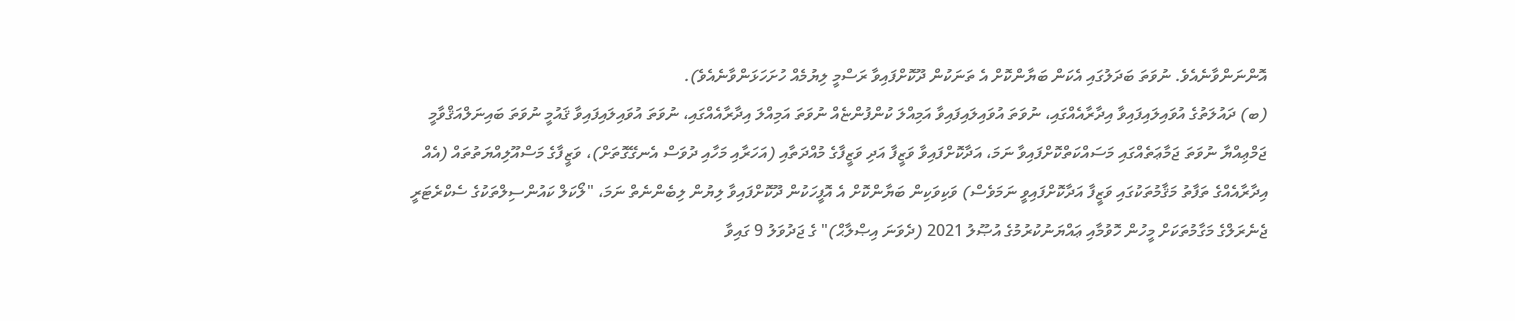އޮންނަންވާނެއެވެ. ނުވަތަ ބަދަލުގައި އެކަން ބަޔާންކޮށް އެ ތަނަކުން ދޫކޮށްފައިވާ ރަސްމީ ލިޔުމެއް ހުށަހަޅަންވާނެއެވެ).
(ބ) ދައުލަތުގެ އުވައިލައިފައިވާ އިދާރާއެއްގައި، ނުވަތަ އުވައިލައިފައިވާ އަމިއްލަ ކުންފުންޏެއް ނުވަތަ އަމިއްލަ އިދާރާއެއްގައި، ނުވަތަ އުވައިލައިފައިވާ ޤައުމީ ނުވަތަ ބައިނަލްއަޤްވާމީ ޖަމްޢިއްޔާ ނުވަތަ ޖަމާޢަތެއްގައި މަސައްކަތްކޮށްފައިވާ ނަމަ، އަދާކޮށްފައިވާ ވަޒީފާ އަދި ވަޒީފާގެ މުއްދަތާއި (އަހަރާއި މަހާއި ދުވަސް އެނގޭގޮތަށް)، ވަޒީފާގެ މަސްއޫލިއްޔަތުތައް (އެއް އިދާރާއެއްގެ ތަފާތު މަޤާމުތަކުގައި ވަޒީފާ އަދާކޮށްފައިވީ ނަމަވެސް) ވަކިވަކިން ބަޔާންކޮށް އެ އޮފީހަކުން ދޫކޮށްފައިވާ ލިޔުން ލިބެންނެތް ނަމަ، "ލޯކަލް ކައުންސިލްތަކުގެ ސެކްރެޓަރީ ޖެނެރަލްގެ މަގާމުތަކަށް މީހުން ހޮވުމާއި ޢައްޔަނުކުރުމުގެ އުޞޫލު 2021 (ދެވަނަ އިޞްލާޙް)" ގެ ޖަދުވަލު 9 ގައިވާ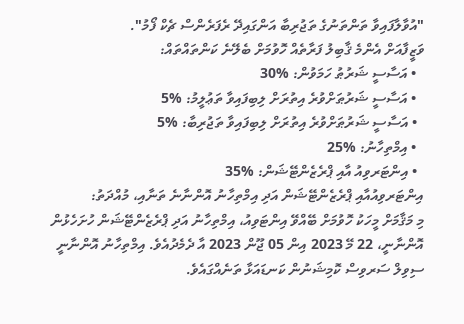"އުވާލާފައިވާ ތަންތަނުގެ ތަޖުރިބާ އަންގައިދޭ ރެފަރެންސް ޗެކް ފޯމު".
ވަޒީފާއަށް އެންމެ ޤާބިލު ފަރާތެއް ހޮވުމަށް ބެލޭނެ ކަންތައްތައް:
  • އަސާސީ ޝަރުޠު ހަމަވުން: %30
  • އަސާސީ ޝަރުޠަށްވުރެ އިތުރަށް ލިބިފައިވާ ތަޢުލީމު: %5
  • އަސާސީ ޝަރުޠަށްވުރެ އިތުރަށް ލިބިފައިވާ ތަޖުރިބާ: %5
  • އިމްތިހާނު: %25
  • އިންޓަރވިއު އާއި ޕްރެޒެންޓޭޝަން: %35
އިންޓަރވިއުއާއި ޕްރެޒެންޓޭޝަން އަދި އިމްތިހާނު އޮންނާނެ ތަނާއި، މުއްދަތު:
މި މަޤާމަށް މީހަކު ހޮވުމަށް ބޭއްވޭ އިންޓަވިއު، އިމްތިހާނު އަދި ޕްރެޒެންޓޭޝަން ހުށަހެޅުން އޮންނާނީ، 22 މޭ 2023 އިން 05 ޖޫން 2023 އާ ދެމެދުއެވެ. އިމްތިހާނު އޮންނާނީ ސިވިލް ސަރވިސް ކޮމިޝަނުން ކަނޑައަޅާ ތަނެއްގައެވެ.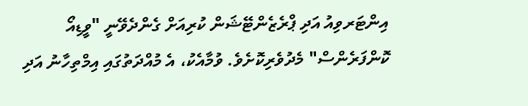އިންޓަރވިއު އަދި ޕްރެޒެންޓޭޝަން ކުރިއަށް ގެންދެވޭނީ "ވީޑިއޯ ކޮންފަރެންސް" މެދުވެރިކޮށެވެ. ވުމާއެކު، އެ މުއްދަތުގައި އިމްތިހާނު އަދި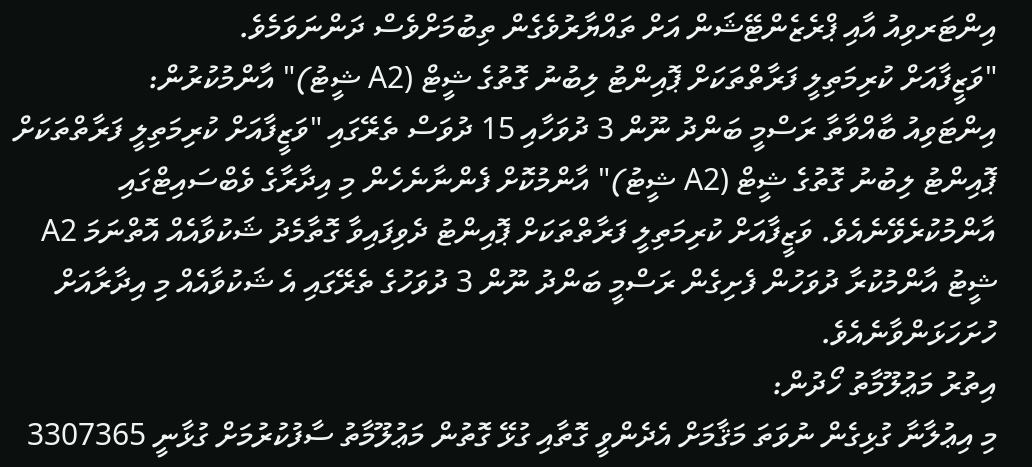އިންޓަރވިއު އާއި ޕްރެޒެންޓޭޝަން އަށް ތައްޔާރުވެގެން ތިބުމަށްވެސް ދަންނަވަމެވެ.
"ވަޒީފާއަށް ކުރިމަތިލީ ފަރާތްތަކަށް ޕޮއިންޓު ލިބުނު ގޮތުގެ ޝީޓް (A2 ޝީޓު)" އާންމުކުރުން:
އިންޓަވިއު ބާއްވާތާ ރަސްމީ ބަންދު ނޫން 3 ދުވަހާއި 15 ދުވަސް ތެރޭގައި "ވަޒީފާއަށް ކުރިމަތިލީ ފަރާތްތަކަށް ޕޮއިންޓު ލިބުނު ގޮތުގެ ޝީޓް (A2 ޝީޓު)" އާންމުކޮށް ފެންނާނެހެން މި އިދާރާގެ ވެބްސައިޓްގައި އާންމުކުރެވޭނެއެވެ. ވަޒީފާއަށް ކުރިމަތިލީ ފަރާތްތަކަށް ޕޮއިންޓު ދެވިފައިވާ ގޮތާމެދު ޝަކުވާއެއް އޮތްނަމަ A2 ޝީޓު އާންމުކުރާ ދުވަހުން ފެށިގެން ރަސްމީ ބަންދު ނޫން 3 ދުވަހުގެ ތެރޭގައި އެ ޝަކުވާއެއް މި އިދާރާއަށް ހުށަހަޅަންވާނެއެވެ.
އިތުރު މަޢުލޫމާތު ހޯދުން:
މި އިޢުލާނާ ގުޅިގެން ނުވަތަ މަޤާމަށް އެދެންވީ ގޮތާއި ގުޅޭ ގޮތުން މަޢުލޫމާތު ސާފުކުރުމަށް ގުޅާނީ 3307365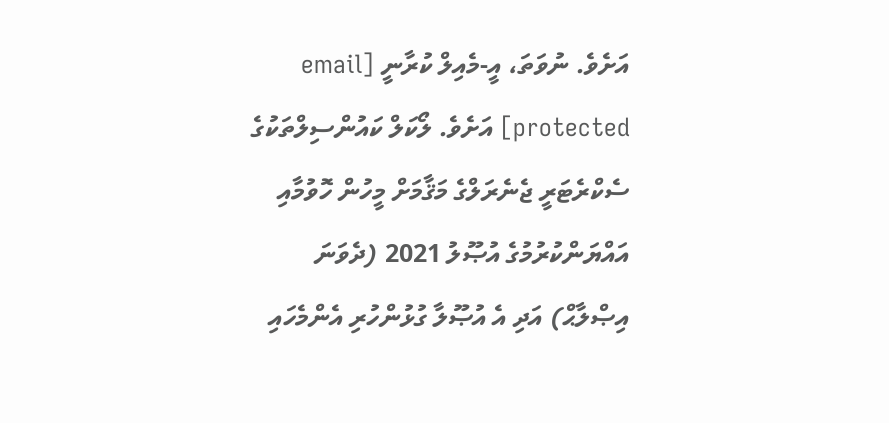އަށެވެ. ނުވަތަ، އީ-މެއިލް ކުރާނީ [email protected] އަށެވެ. ލޯކަލް ކައުންސިލްތަކުގެ ސެކްރެޓަރީ ޖެނެރަލްގެ މަޤާމަށް މީހުން ހޮވުމާއި އައްޔަންކުރުމުގެ އުޞޫލު 2021 (ދެވަނަ އިޞްލާޙް) އަދި އެ އުޞޫލާ ގުޅުންހުރި އެންމެހައި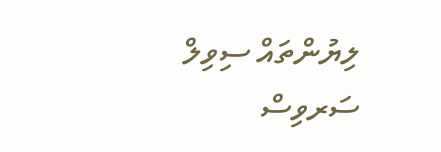ލިޔުންތައް ސިވިލް ސަރވިސް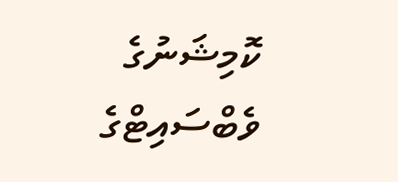ކޮމިޝަނުގެ ވެބްސައިޓްގެ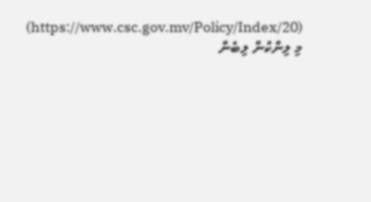(https://www.csc.gov.mv/Policy/Index/20) މި ލިންކުން ލިބެން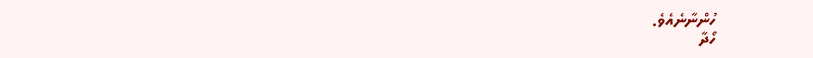ހުންނާނެއެވެ.
ހޯދާ